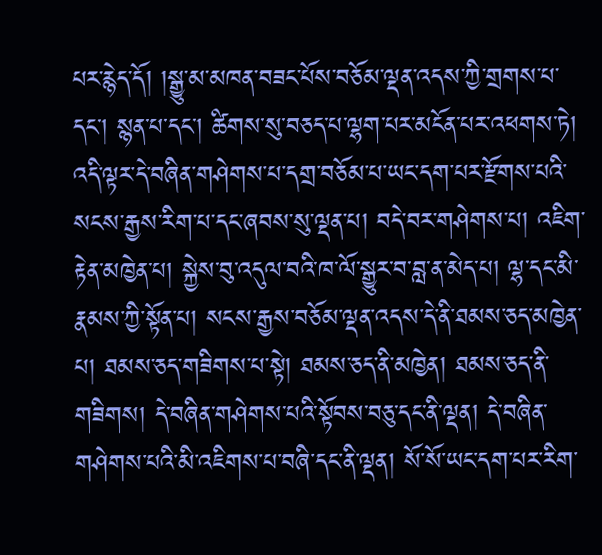པར་རྙེད་དོ། །སྒྱུ་མ་མཁན་བཟང་པོས་བཅོམ་ལྡན་འདས་ཀྱི་གྲགས་པ་དང་། སྙན་པ་དང་། ཚིགས་སུ་བཅད་པ་ལྷག་པར་མངོན་པར་འཕགས་ཏེ། འདི་ལྟར་དེ་བཞིན་གཤེགས་པ་དགྲ་བཅོམ་པ་ཡང་དག་པར་རྫོགས་པའི་སངས་རྒྱས་རིག་པ་དང་ཞབས་སུ་ལྡན་པ། བདེ་བར་གཤེགས་པ། འཇིག་རྟེན་མཁྱེན་པ། སྐྱེས་བུ་འདུལ་བའི་ཁ་ལོ་སྒྱུར་བ་བླ་ན་མེད་པ། ལྷ་དང་མི་རྣམས་ཀྱི་སྟོན་པ། སངས་རྒྱས་བཅོམ་ལྡན་འདས་དེ་ནི་ཐམས་ཅད་མཁྱེན་པ། ཐམས་ཅད་གཟིགས་པ་སྟེ། ཐམས་ཅད་ནི་མཁྱེན། ཐམས་ཅད་ནི་གཟིགས། དེ་བཞིན་གཤེགས་པའི་སྟོབས་བཅུ་དང་ནི་ལྡན། དེ་བཞིན་གཤེགས་པའི་མི་འཇིགས་པ་བཞི་དང་ནི་ལྡན། སོ་སོ་ཡང་དག་པར་རིག་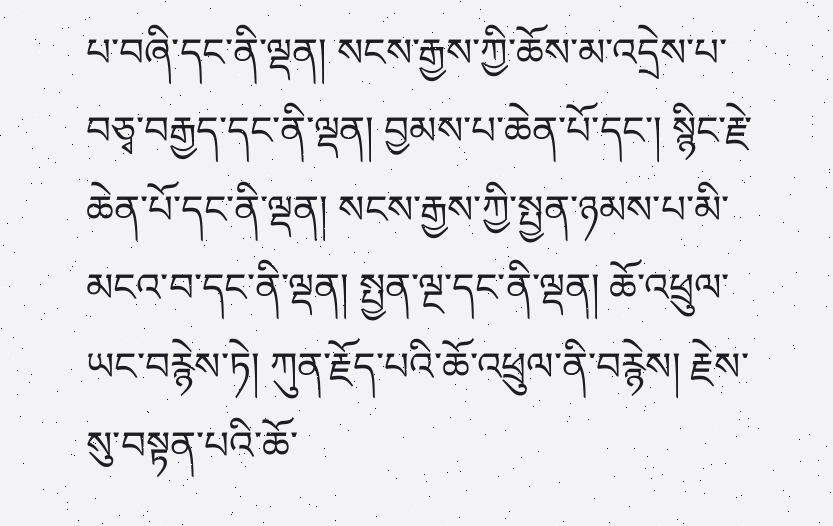པ་བཞི་དང་ནི་ལྡན། སངས་རྒྱས་ཀྱི་ཆོས་མ་འདྲེས་པ་བཅྭ་བརྒྱད་དང་ནི་ལྡན། བྱམས་པ་ཆེན་པོ་དང་། སྙིང་རྗེ་ཆེན་པོ་དང་ནི་ལྡན། སངས་རྒྱས་ཀྱི་སྤྱན་ཉམས་པ་མི་མངའ་བ་དང་ནི་ལྡན། སྤྱན་ལྔ་དང་ནི་ལྡན། ཆོ་འཕྲུལ་ཡང་བརྙེས་ཏེ། ཀུན་རྗོད་པའི་ཆོ་འཕྲུལ་ནི་བརྙེས། རྗེས་སུ་བསྟན་པའི་ཆོ་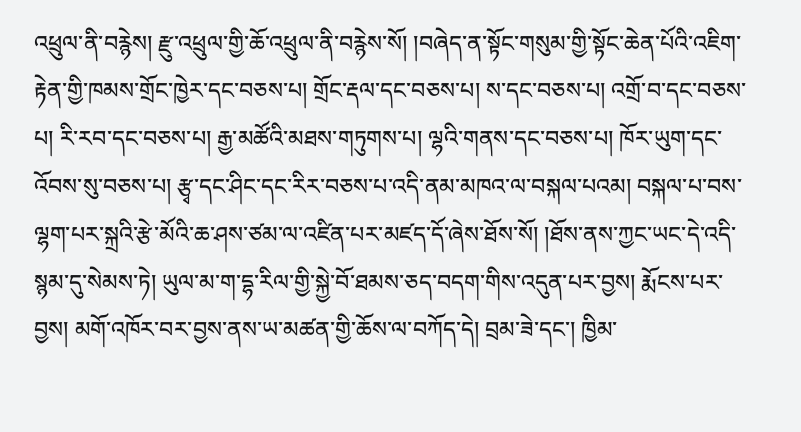འཕྲུལ་ནི་བརྙེས། རྫུ་འཕྲུལ་གྱི་ཆོ་འཕྲུལ་ནི་བརྙེས་སོ། །བཞེད་ན་སྟོང་གསུམ་གྱི་སྟོང་ཆེན་པོའི་འཇིག་རྟེན་གྱི་ཁམས་གྲོང་ཁྱེར་དང་བཅས་པ། གྲོང་རྡལ་དང་བཅས་པ། ས་དང་བཅས་པ། འགྲོ་བ་དང་བཅས་པ། རི་རབ་དང་བཅས་པ། རྒྱ་མཚོའི་མཐས་གཏུགས་པ། ལྷའི་གནས་དང་བཅས་པ། ཁོར་ཡུག་དང་འོབས་སུ་བཅས་པ། རྩྭ་དང་ཤིང་དང་རིར་བཅས་པ་འདི་ནམ་མཁའ་ལ་བསྐལ་པའམ། བསྐལ་པ་བས་ལྷག་པར་སྐྲའི་རྩེ་མོའི་ཆ་ཤས་ཙམ་ལ་འཛིན་པར་མཛད་དོ་ཞེས་ཐོས་སོ། །ཐོས་ནས་ཀྱང་ཡང་དེ་འདི་སྙམ་དུ་སེམས་ཏེ། ཡུལ་མ་ག་དྷ་རིལ་གྱི་སྐྱེ་བོ་ཐམས་ཅད་བདག་གིས་འདུན་པར་བྱས། རྨོངས་པར་བྱས། མགོ་འཁོར་བར་བྱས་ནས་ཡ་མཚན་གྱི་ཆོས་ལ་བཀོད་དེ། བྲམ་ཟེ་དང་། ཁྱིམ་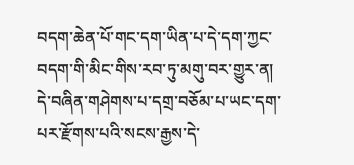བདག་ཆེན་པོ་གང་དག་ཡིན་པ་དེ་དག་ཀྱང་བདག་གི་མིང་གིས་རབ་ཏུ་མགུ་བར་གྱུར་ན། དེ་བཞིན་གཤེགས་པ་དགྲ་བཅོམ་པ་ཡང་དག་པར་རྫོགས་པའི་སངས་རྒྱས་དེ་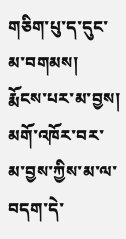གཅིག་པུ་ད་དུང་མ་བགམས། རྨོངས་པར་མ་བྱས། མགོ་འཁོར་བར་མ་བྱས་ཀྱིས་མ་ལ་བདག་དེ་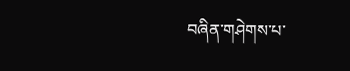བཞིན་གཤེགས་པ་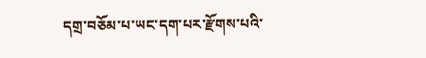དགྲ་བཅོམ་པ་ཡང་དག་པར་རྫོགས་པའི་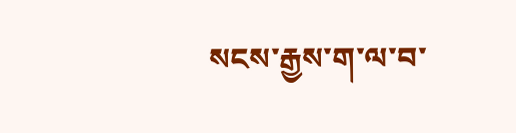སངས་རྒྱས་ག་ལ་བ་